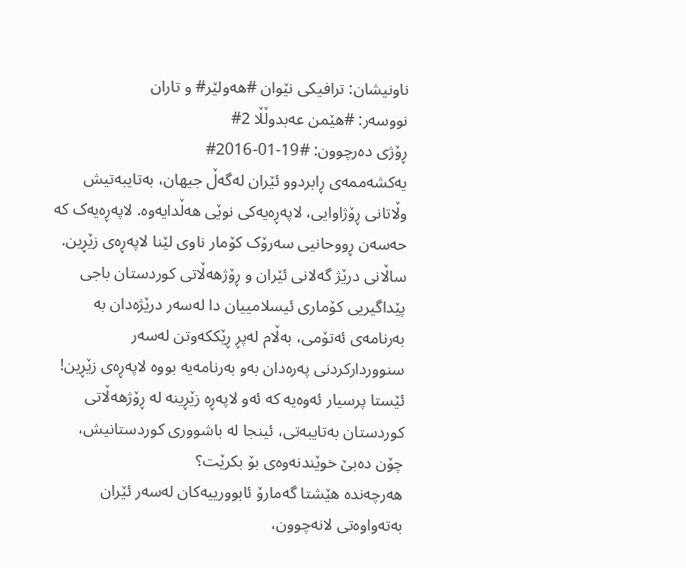ناونیشان: ترافیکی نێوان #هەولێر# و تاران
نووسەر: #هێمن عەبدوڵڵا 2#
ڕۆژی دەرچوون: #19-01-2016#
یەکشەممەی ڕابردوو ئێران لەگەڵ جیهان، بەتایبەتیش وڵاتانی ڕۆژاوایی، لاپەڕەیەکی نوێی هەڵدایەوە. لاپەڕەیەک کە حەسەن ڕووحانیی سەرۆک کۆمار ناوی لێنا لاپەڕەی زێڕین. ساڵانی درێژ گەلانی ئێران و ڕۆژهەڵاتی کوردستان باجی پێداگیریی کۆماری ئیسلامییان دا لەسەر درێژەدان بە بەرنامەی ئەتۆمی، بەڵام لەپڕ ڕێککەوتن لەسەر سنووردارکردنی پەرەدان بەو بەرنامەیە بووە لاپەڕەی زێڕین! ئێستا پرسیار ئەوەیە کە ئەو لاپەڕە زێڕینە لە ڕۆژهەڵاتی کوردستان بەتایبەتی، ئینجا لە باشووری کوردستانیش، چۆن دەبێ خوێندنەوەی بۆ بکرێت؟
هەرچەندە هێشتا گەمارۆ ئابوورییەکان لەسەر ئێران بەتەواوەتی لانەچوون،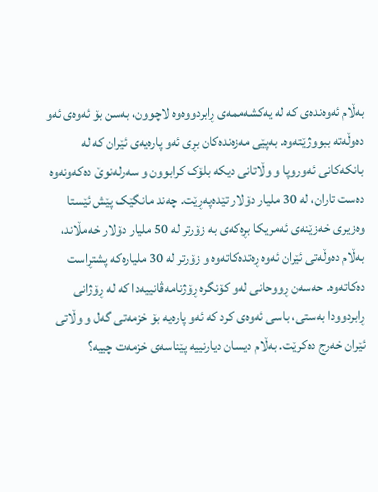بەڵام ئەوەندەی کە لە یەکشەممەی ڕابردووەوە لاچوون، بەسن بۆ ئەوەی ئەو دەوڵەتە ببووژێتەوە. بەپێی مەزەندەکان بڕی ئەو پارەیەی ئێران کە لە بانکەکانی ئەوروپا و وڵاتانی دیکە بلۆک کرابوون و سەرلەنوێ دەکەونەوە دەست تاران، لە 30 ملیار دۆلار تێدەپەڕێت. چەند مانگێک پێش ئێستا وەزیری خەزێنەی ئەمریکا بڕەکەی بە زۆرتر لە 50 ملیار دۆلار خەمڵاند، بەڵام دەوڵەتی ئێران ئەوە ڕەتدەکاتەوە و زۆرتر لە 30 ملیارەکە پشتڕاست دەکاتەوە. حەسەن ڕووحانی لەو کۆنگرە ڕۆژنامەڤانییەدا کە لە ڕۆژانی ڕابردوودا بەستی، باسی ئەوەی کرد کە ئەو پارەیە بۆ خزمەتی گەل و وڵاتی ئێران خەرج دەکرێت. بەڵام دیسان دیارنییە پێناسەی خزمەت چییە؟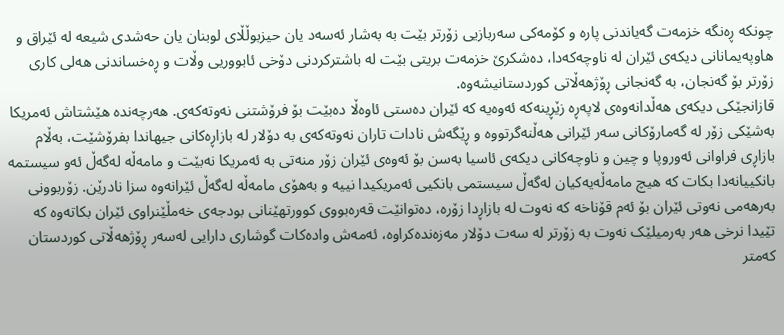چونکە ڕەنگە خزمەت گەیاندنی پارە و کۆمەکی سەربازیی زۆرتر بێت بە بەشار ئەسەد یان حیزبوڵڵای لوبنان یان حەشدی شیعە لە ئێراق و هاوپەیمانانی دیکەی ئێران لە ناوچەکەدا، دەشکرێ خزمەت بریتی بێت لە باشترکردنی دۆخی ئابووریی وڵات و ڕەخساندنی هەلی کاری زۆرتر بۆ گەنجان، بە گەنجانی ڕۆژهەڵاتی کوردستانیشەوە.
قازانجێکی دیکەی هەڵدانەوەی لاپەڕە زێڕینەکە ئەوەیە کە ئێران دەستی ئاوەڵا دەبێت بۆ فرۆشتنی نەوتەکەی. هەرچەندە هێشتاش ئەمریکا بەشێکی زۆر لە گەمارۆکانی سەر ئێرانی هەڵنەگرتووە و ڕێگەش نادات تاران نەوتەکەی بە دۆلار لە بازاڕەکانی جیهاندا بفرۆشێت، بەڵام بازاڕی فراوانی ئەوروپا و چین و ناوچەکانی دیکەی ئاسیا بەسن بۆ ئەوەی ئێران زۆر منەتی بە ئەمریکا نەبێت و مامەڵە لەگەڵ ئەو سیستمە بانکییانەدا بکات کە هیچ مامەڵەیەکیان لەگەڵ سیستمی بانکیی ئەمریکیدا نییە و بەهۆی مامەڵە لەگەڵ ئێرانەوە سزا نادرێن. زۆربوونی بەرهەمی نەوتی ئێران بۆ ئەم قۆناخە کە نەوت لە بازاڕدا زۆرە، دەتوانێت قەرەبووی کوورتهێنانی بودجەی خەمڵێنراوی ئێران بکاتەوە کە تێیدا نرخی هەر بەرمیلێک نەوت بە زۆرتر لە سەت دۆلار مەزەندەکراوە، ئەمەش وادەکات گوشاری دارایی لەسەر ڕۆژهەڵاتی کوردستان کەمتر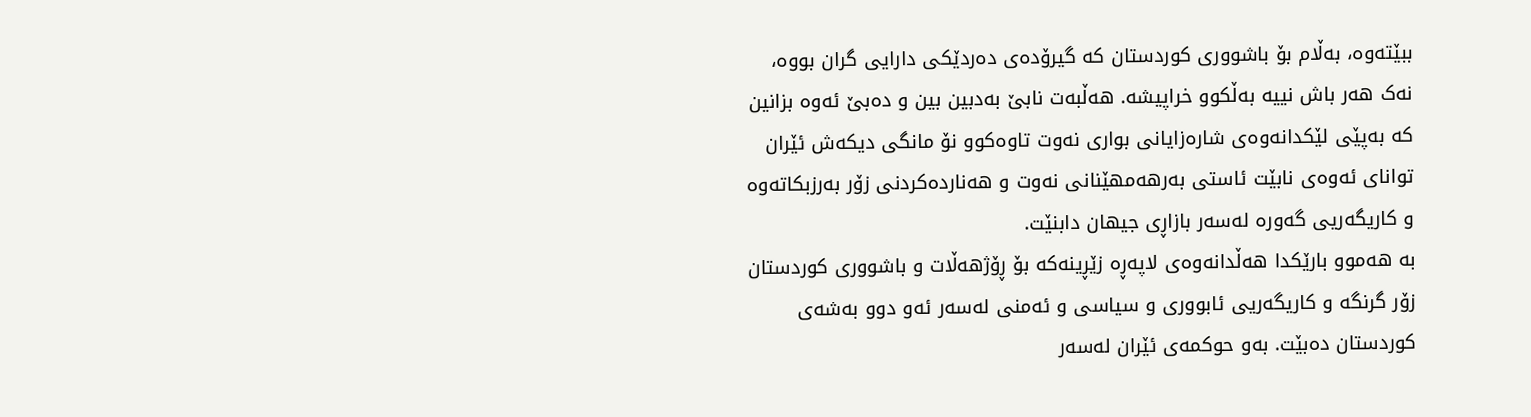ببێتەوە، بەڵام بۆ باشووری کوردستان کە گیرۆدەی دەردێکی دارایی گران بووە، نەک هەر باش نییە بەڵکوو خراپیشە. هەڵبەت نابێ بەدبین بین و دەبێ ئەوە بزانین کە بەپێی لێکدانەوەی شارەزایانی بواری نەوت تاوەکوو نۆ مانگی دیکەش ئێران توانای ئەوەی نابێت ئاستی بەرهەمهێنانی نەوت و هەناردەکردنی زۆر بەرزبکاتەوە و کاریگەریی گەورە لەسەر بازاڕی جیهان دابنێت.
بە هەموو بارێکدا هەڵدانەوەی لاپەڕە زێڕینەکە بۆ ڕۆژهەڵات و باشووری کوردستان زۆر گرنگە و کاریگەریی ئابووری و سیاسی و ئەمنی لەسەر ئەو دوو بەشەی کوردستان دەبێت. بەو حوکمەی ئێران لەسەر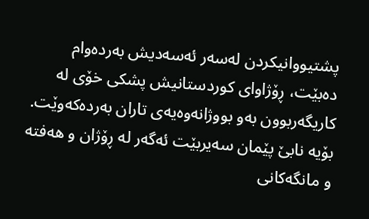پشتیووانیکردن لەسەر ئەسەدیش بەردەوام دەبێت، ڕۆژاوای کوردستانیش پشکی خۆی لە کاریگەربوون بەو بووژانەوەیەی تاران بەردەکەوێت. بۆیە نابێ پێمان سەیربێت ئەگەر لە ڕۆژان و هەفتە و مانگەکانی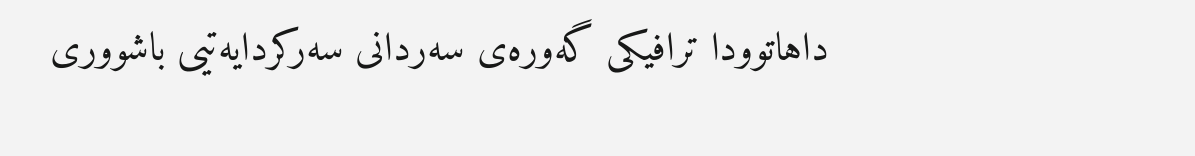داهاتوودا ترافیکی گەورەی سەردانی سەرکردایەتیی باشووری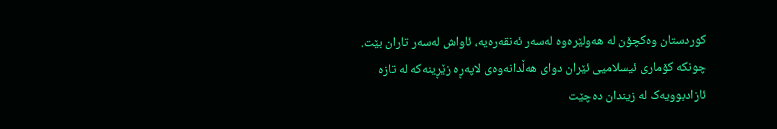کوردستان وەکچۆن لە هەولێرەوە لەسەر ئەنقەرەیە، ئاواش لەسەر تاران بێت. چونکە کۆماری ئیسلامیی ئێران دوای هەڵدانەوەی لاپەڕە زێڕینەکە لە تازە ئازادبوویەک لە زیندان دەچێت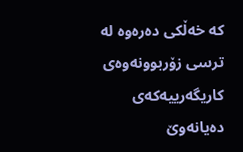کە خەڵکی دەرەوە لە ترسی زۆربوونەوەی کاریگەرییەکەی دەیانەوێ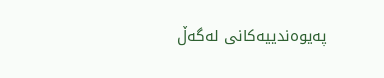پەیوەندییەکانی لەگەڵ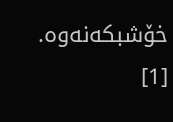خۆشبکەنەوە. [1]